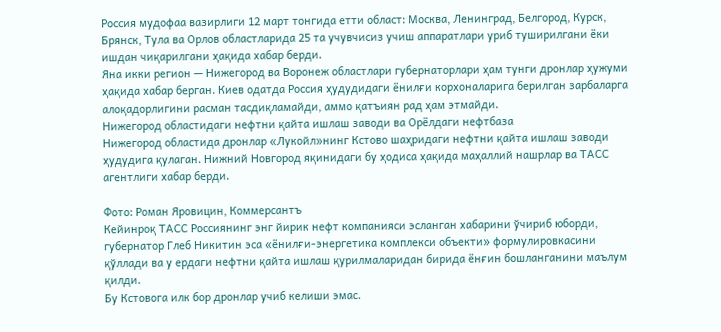Россия мудофаа вазирлиги 12 март тонгида етти област: Москва, Ленинград, Белгород, Курск, Брянск, Тула ва Орлов областларида 25 та учувчисиз учиш аппаратлари уриб туширилгани ёки ишдан чиқарилгани ҳақида хабар берди.
Яна икки регион — Нижегород ва Воронеж областлари губернаторлари ҳам тунги дронлар ҳужуми ҳақида хабар берган. Киев одатда Россия ҳудудидаги ёнилғи корхоналарига берилган зарбаларга алоқадорлигини расман тасдиқламайди, аммо қатъиян рад ҳам этмайди.
Нижегород областидаги нефтни қайта ишлаш заводи ва Орёлдаги нефтбаза
Нижегород областида дронлар «Лукойл»нинг Кстово шаҳридаги нефтни қайта ишлаш заводи ҳудудига қулаган. Нижний Новгород яқинидаги бу ҳодиса ҳақида маҳаллий нашрлар ва ТАСС агентлиги хабар берди.

Фото: Роман Яровицин, Коммерсантъ
Кейинроқ ТАСС Россиянинг энг йирик нефт компанияси эсланган хабарини ўчириб юборди, губернатор Глеб Никитин эса «ёнилғи-энергетика комплекси объекти» формулировкасини қўллади ва у ердаги нефтни қайта ишлаш қурилмаларидан бирида ёнғин бошланганини маълум қилди.
Бу Кстовога илк бор дронлар учиб келиши эмас.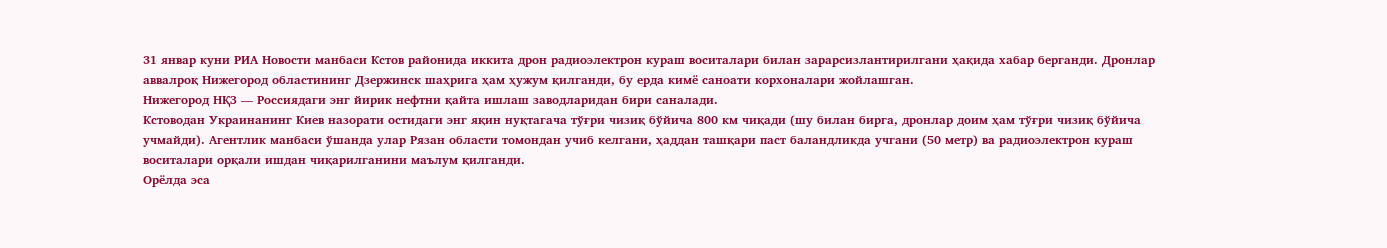31 январ куни РИА Новости манбаси Кстов районида иккита дрон радиоэлектрон кураш воситалари билан зарарсизлантирилгани ҳақида хабар берганди. Дронлар аввалроқ Нижегород областининг Дзержинск шаҳрига ҳам ҳужум қилганди, бу ерда кимё саноати корхоналари жойлашган.
Нижегород НҚЗ — Россиядаги энг йирик нефтни қайта ишлаш заводларидан бири саналади.
Кстоводан Украинанинг Киев назорати остидаги энг яқин нуқтагача тўғри чизиқ бўйича 800 км чиқади (шу билан бирга, дронлар доим ҳам тўғри чизиқ бўйича учмайди). Агентлик манбаси ўшанда улар Рязан области томондан учиб келгани, ҳаддан ташқари паст баландликда учгани (50 метр) ва радиоэлектрон кураш воситалари орқали ишдан чиқарилганини маълум қилганди.
Орёлда эса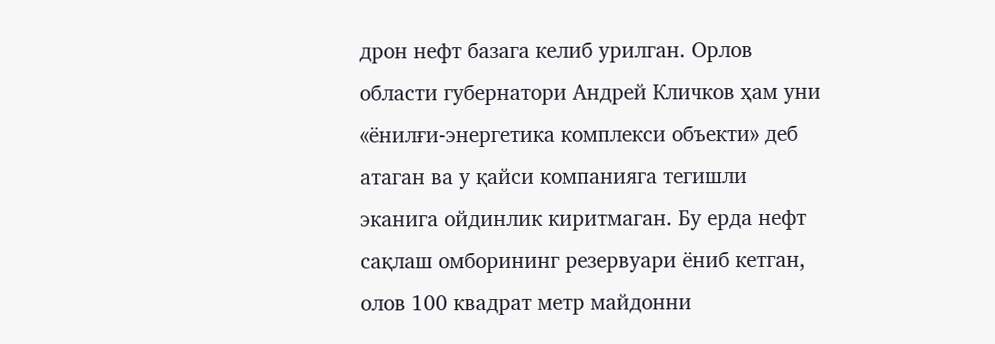дрон нефт базага келиб урилган. Орлов области губернатори Андрей Кличков ҳам уни «ёнилғи-энергетика комплекси объекти» деб атаган ва у қайси компанияга тегишли эканига ойдинлик киритмаган. Бу ерда нефт сақлаш омборининг резервуари ёниб кетган, олов 100 квадрат метр майдонни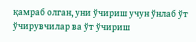қамраб олган, уни ўчириш учун ўнлаб ўт ўчирувчилар ва ўт ўчириш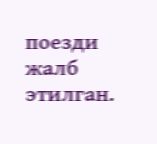поезди жалб этилган.